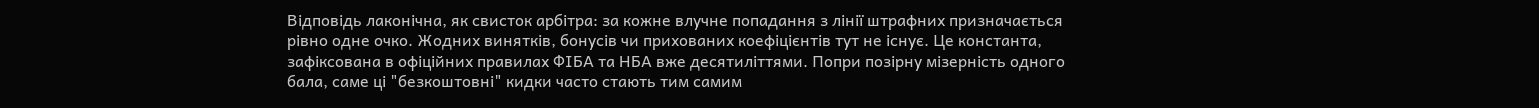Відповідь лаконічна, як свисток арбітра: за кожне влучне попадання з лінії штрафних призначається рівно одне очко. Жодних винятків, бонусів чи прихованих коефіцієнтів тут не існує. Це константа, зафіксована в офіційних правилах ФІБА та НБА вже десятиліттями. Попри позірну мізерність одного бала, саме ці "безкоштовні" кидки часто стають тим самим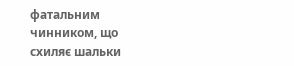фатальним чинником, що схиляє шальки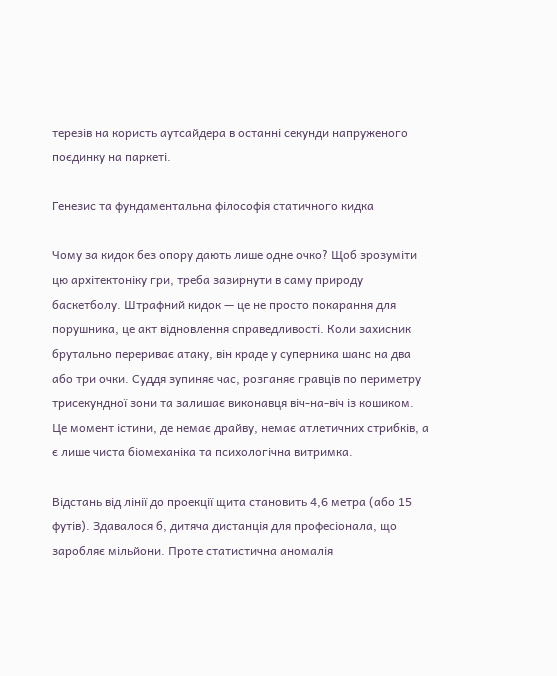терезів на користь аутсайдера в останні секунди напруженого поєдинку на паркеті.

Генезис та фундаментальна філософія статичного кидка

Чому за кидок без опору дають лише одне очко? Щоб зрозуміти цю архітектоніку гри, треба зазирнути в саму природу баскетболу. Штрафний кидок — це не просто покарання для порушника, це акт відновлення справедливості. Коли захисник брутально перериває атаку, він краде у суперника шанс на два або три очки. Суддя зупиняє час, розганяє гравців по периметру трисекундної зони та залишає виконавця віч-на-віч із кошиком. Це момент істини, де немає драйву, немає атлетичних стрибків, а є лише чиста біомеханіка та психологічна витримка.

Відстань від лінії до проекції щита становить 4,6 метра (або 15 футів). Здавалося б, дитяча дистанція для професіонала, що заробляє мільйони. Проте статистична аномалія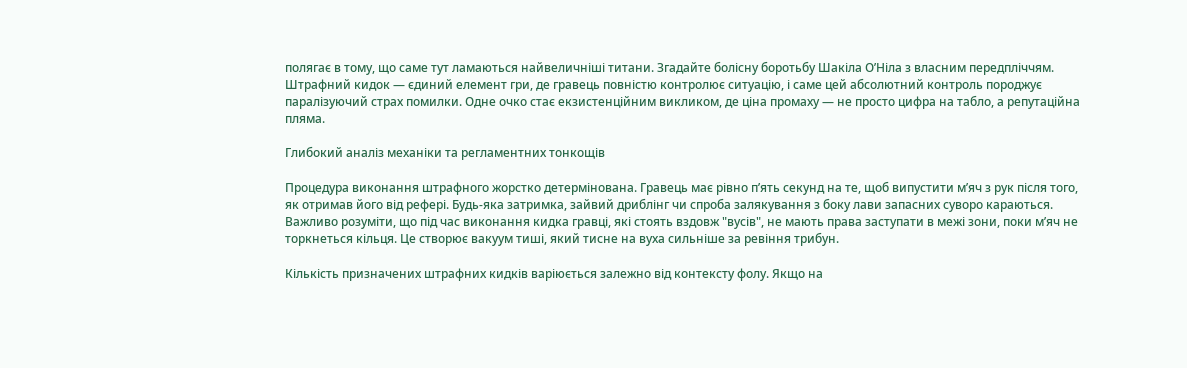полягає в тому, що саме тут ламаються найвеличніші титани. Згадайте болісну боротьбу Шакіла О’Ніла з власним передпліччям. Штрафний кидок — єдиний елемент гри, де гравець повністю контролює ситуацію, і саме цей абсолютний контроль породжує паралізуючий страх помилки. Одне очко стає екзистенційним викликом, де ціна промаху — не просто цифра на табло, а репутаційна пляма.

Глибокий аналіз механіки та регламентних тонкощів

Процедура виконання штрафного жорстко детермінована. Гравець має рівно п’ять секунд на те, щоб випустити м’яч з рук після того, як отримав його від рефері. Будь-яка затримка, зайвий дриблінг чи спроба залякування з боку лави запасних суворо караються. Важливо розуміти, що під час виконання кидка гравці, які стоять вздовж "вусів", не мають права заступати в межі зони, поки м’яч не торкнеться кільця. Це створює вакуум тиші, який тисне на вуха сильніше за ревіння трибун.

Кількість призначених штрафних кидків варіюється залежно від контексту фолу. Якщо на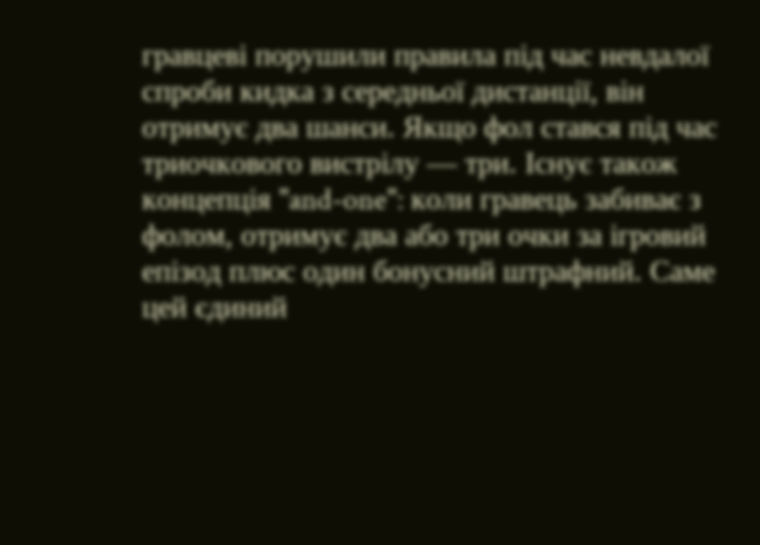гравцеві порушили правила під час невдалої спроби кидка з середньої дистанції, він отримує два шанси. Якщо фол стався під час триочкового вистрілу — три. Існує також концепція "and-one": коли гравець забиває з фолом, отримує два або три очки за ігровий епізод плюс один бонусний штрафний. Саме цей єдиний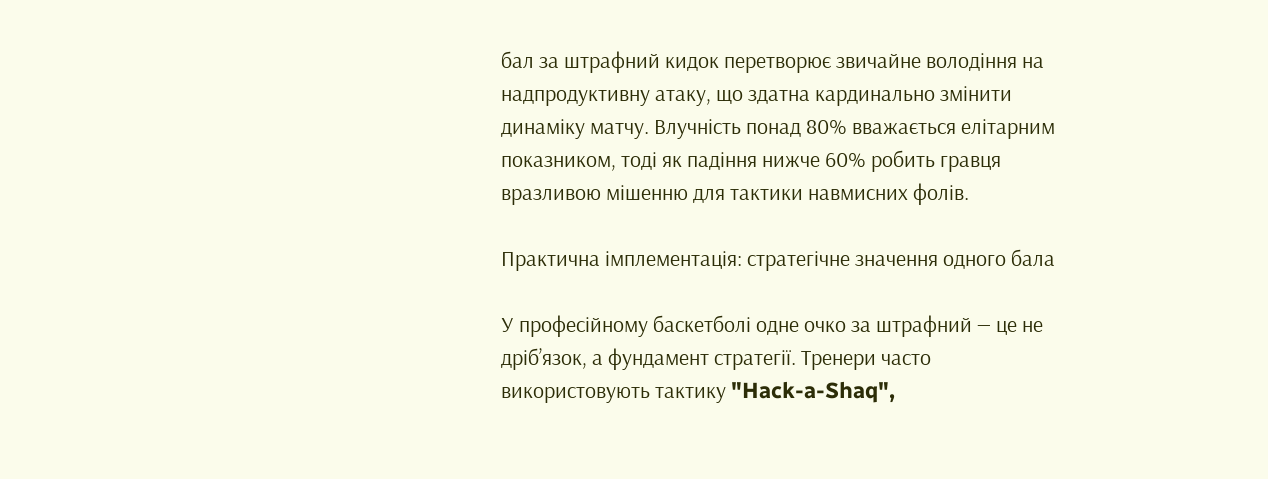бал за штрафний кидок перетворює звичайне володіння на надпродуктивну атаку, що здатна кардинально змінити динаміку матчу. Влучність понад 80% вважається елітарним показником, тоді як падіння нижче 60% робить гравця вразливою мішенню для тактики навмисних фолів.

Практична імплементація: стратегічне значення одного бала

У професійному баскетболі одне очко за штрафний — це не дріб’язок, а фундамент стратегії. Тренери часто використовують тактику "Hack-a-Shaq",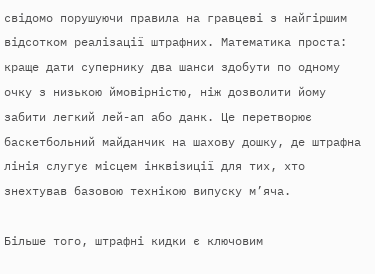свідомо порушуючи правила на гравцеві з найгіршим відсотком реалізації штрафних. Математика проста: краще дати супернику два шанси здобути по одному очку з низькою ймовірністю, ніж дозволити йому забити легкий лей-ап або данк. Це перетворює баскетбольний майданчик на шахову дошку, де штрафна лінія слугує місцем інквізиції для тих, хто знехтував базовою технікою випуску м’яча.

Більше того, штрафні кидки є ключовим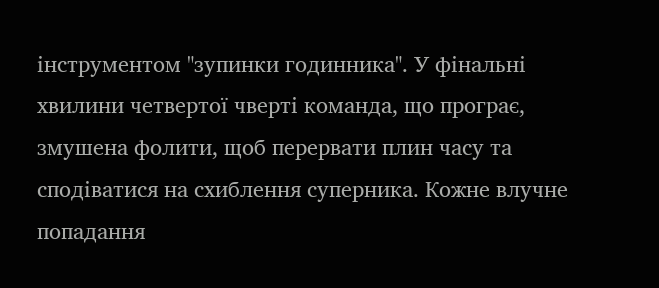інструментом "зупинки годинника". У фінальні хвилини четвертої чверті команда, що програє, змушена фолити, щоб перервати плин часу та сподіватися на схиблення суперника. Кожне влучне попадання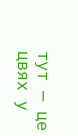тут — це цвях у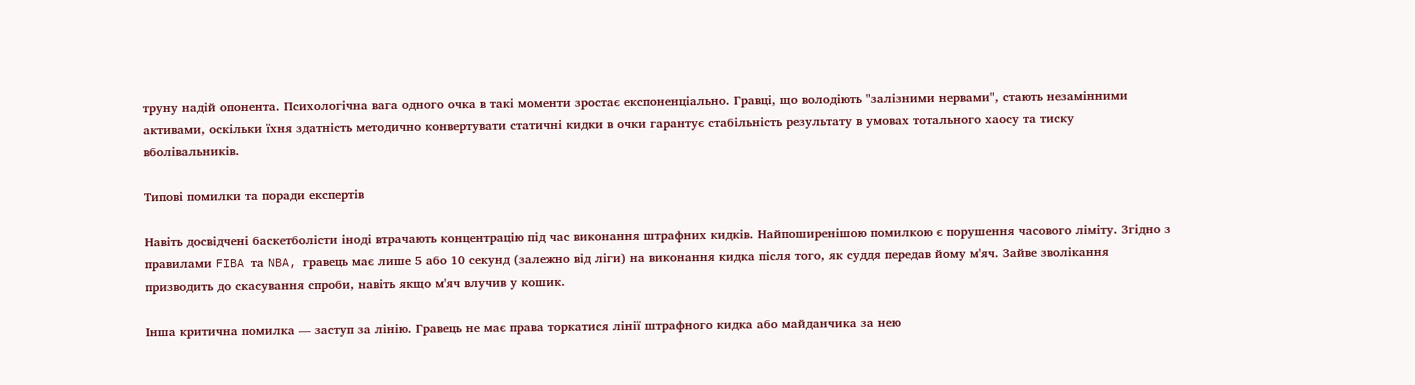труну надій опонента. Психологічна вага одного очка в такі моменти зростає експоненціально. Гравці, що володіють "залізними нервами", стають незамінними активами, оскільки їхня здатність методично конвертувати статичні кидки в очки гарантує стабільність результату в умовах тотального хаосу та тиску вболівальників.

Типові помилки та поради експертів

Навіть досвідчені баскетболісти іноді втрачають концентрацію під час виконання штрафних кидків. Найпоширенішою помилкою є порушення часового ліміту. Згідно з правилами FIBA та NBA, гравець має лише 5 або 10 секунд (залежно від ліги) на виконання кидка після того, як суддя передав йому м'яч. Зайве зволікання призводить до скасування спроби, навіть якщо м'яч влучив у кошик.

Інша критична помилка — заступ за лінію. Гравець не має права торкатися лінії штрафного кидка або майданчика за нею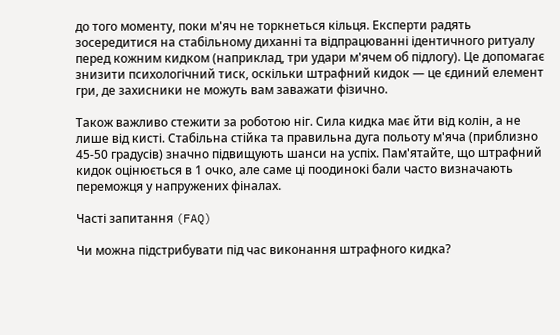до того моменту, поки м'яч не торкнеться кільця. Експерти радять зосередитися на стабільному диханні та відпрацюванні ідентичного ритуалу перед кожним кидком (наприклад, три удари м'ячем об підлогу). Це допомагає знизити психологічний тиск, оскільки штрафний кидок — це єдиний елемент гри, де захисники не можуть вам заважати фізично.

Також важливо стежити за роботою ніг. Сила кидка має йти від колін, а не лише від кисті. Стабільна стійка та правильна дуга польоту м'яча (приблизно 45-50 градусів) значно підвищують шанси на успіх. Пам'ятайте, що штрафний кидок оцінюється в 1 очко, але саме ці поодинокі бали часто визначають переможця у напружених фіналах.

Часті запитання (FAQ)

Чи можна підстрибувати під час виконання штрафного кидка?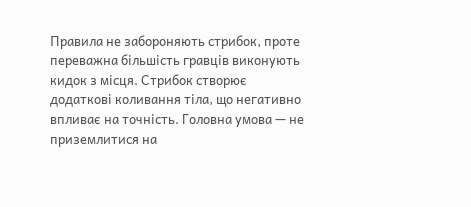Правила не забороняють стрибок, проте переважна більшість гравців виконують кидок з місця. Стрибок створює додаткові коливання тіла, що негативно впливає на точність. Головна умова — не приземлитися на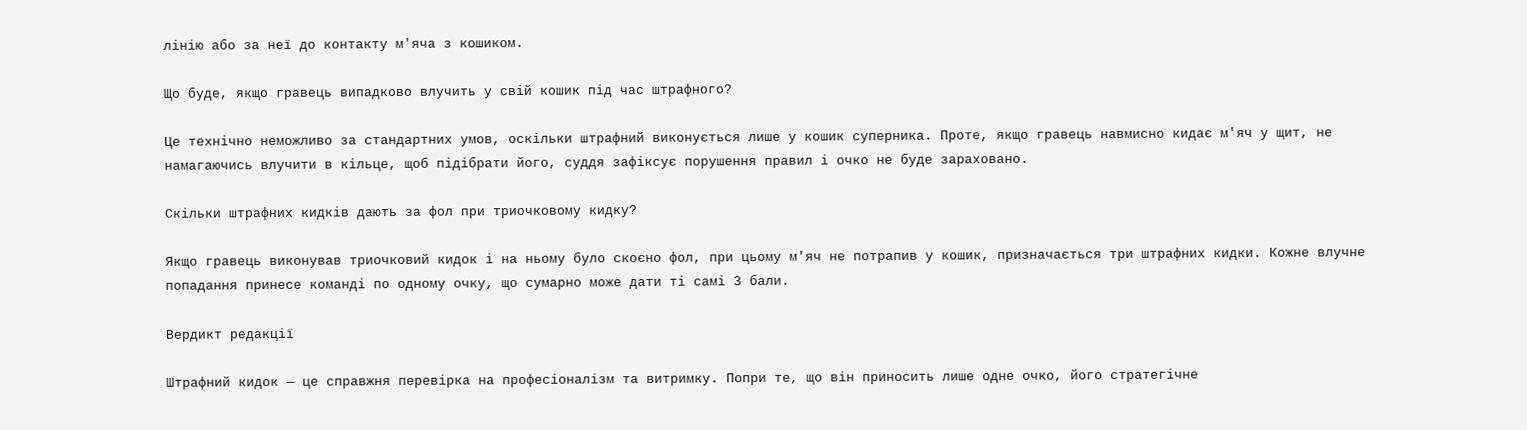лінію або за неї до контакту м'яча з кошиком.

Що буде, якщо гравець випадково влучить у свій кошик під час штрафного?

Це технічно неможливо за стандартних умов, оскільки штрафний виконується лише у кошик суперника. Проте, якщо гравець навмисно кидає м'яч у щит, не намагаючись влучити в кільце, щоб підібрати його, суддя зафіксує порушення правил і очко не буде зараховано.

Скільки штрафних кидків дають за фол при триочковому кидку?

Якщо гравець виконував триочковий кидок і на ньому було скоєно фол, при цьому м'яч не потрапив у кошик, призначається три штрафних кидки. Кожне влучне попадання принесе команді по одному очку, що сумарно може дати ті самі 3 бали.

Вердикт редакції

Штрафний кидок — це справжня перевірка на професіоналізм та витримку. Попри те, що він приносить лише одне очко, його стратегічне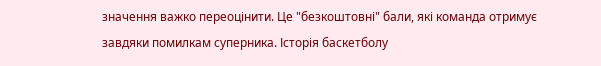значення важко переоцінити. Це "безкоштовні" бали, які команда отримує завдяки помилкам суперника. Історія баскетболу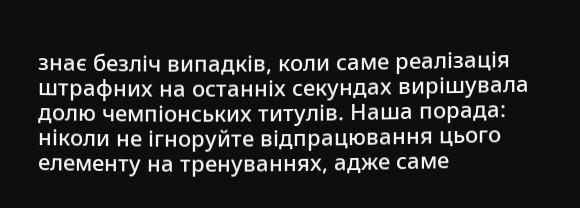знає безліч випадків, коли саме реалізація штрафних на останніх секундах вирішувала долю чемпіонських титулів. Наша порада: ніколи не ігноруйте відпрацювання цього елементу на тренуваннях, адже саме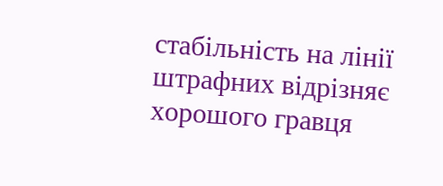стабільність на лінії штрафних відрізняє хорошого гравця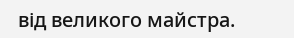від великого майстра.